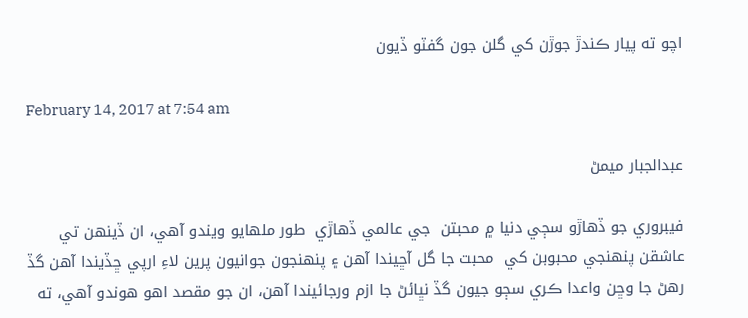اچو ته پيار ڪندڙ جوڙن کي گلن جون گفٽو ڏيون

February 14, 2017 at 7:54 am

عبدالجبار ميمڻ

فيبروري جو ڏهاڙو سڄي دنيا ۾ محبتن  جي عالمي ڏهاڙي  طور ملهايو ويندو آهي، ان ڏينهن تي عاشقن پنهنجي محبوبن کي  محبت جا گل آڇيندا آهن ۽ پنهنجون جوانيون پرين لاءِ ارپي ڇڏيندا آهن گڏ رهڻ جا وڇن واعدا ڪري سڄو جيون گڏ نڀائڻ جا ازم ورجائيندا آهن، ان جو مقصد اهو هوندو آهي، ته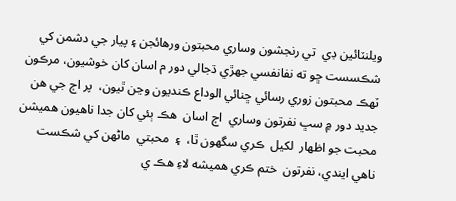ويلنٽائين ڊي  تي رنجشون وساري محبتون ورهائجن ۽ پيار جي دشمن کي شڪسست ڇو ته نفانفسي جهڙي ڌجالي دور م اسان کان خوشيون، مرڪون ٽهڪ محبتون زوري رسائي ڇنائي الوداع ڪنديون وڃن ٿيون،  پر اڄ جي هن جديد دور ۾ سڀ نفرتون وساري  اڄ اسان  هڪ ٻئي کان جدا ناهيون هميشن محبت جو اظهار  لکيل  ڪري سگهون ٿا،  ۽  محبتي  ماڻهن کي شڪست ناهي ايندي، نفرتون  ختم ڪري هميشه لاءِ هڪ ي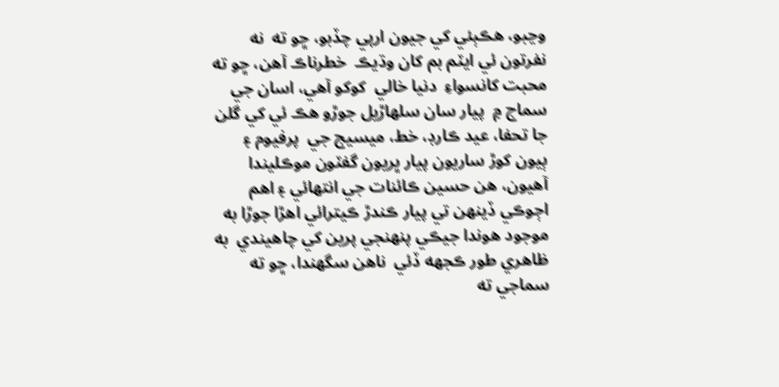وڃبو، هڪٻئي کي جيون ارپي چڏبو، ڇو ته  نه نفرتون ئي ايٽم بم کان وڌيڪ  خطرناڪ آهن، ڇو ته محبت کانسواءِ  دنيا خالي  کوکو آهي، اسان جي سماج ۾  پيار سان سلهاڙيل جوڙو هڪ ئي کي گلن جا تحفا، عيد ڪارڊ، خط، ميسيج جي  پرفيوم ۽ ٻيون کوڙ ساريون پيار ڀريون گفٽون موڪليندا آهيون، هن حسين ڪائنات جي انتهائي ۽ اهم اڄوڪي ڏينهن تي پيار ڪندڙ ڪيترائي اهڙا جوڙا به موجود هوندا جيڪي پنهنجي پرين کي چاهيندي  به ظاهري طور ڪجهه ڏئي  ناهن سگهندا، ڇو ته سماجي ته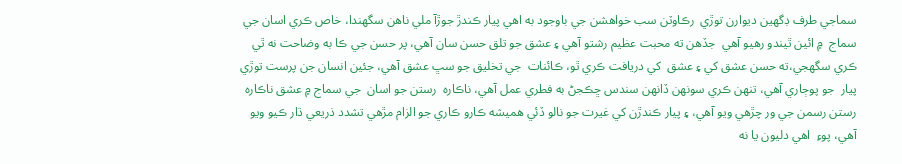سماجي طرف ڊگهين ديوارن توڙي  رڪاوٽن سب خواهشن جي باوجود به اهي پيار ڪندڙ جوڙآ ملي ناهن سگهندا، خاص ڪري اسان جي سماج  ۾ ائين ٿيندو رهيو آهي  جڏهن ته محبت عظيم رشتو آهي ۽ عشق جو تلق حسن سان آهي، پر حسن جي ڪا به وضاحت نه ٿي ڪري سگهجي،ته حسن عشق کي ۽ عشق  کي دريافت ڪري ٿو، ڪائنات  جي تخليق جو سڀ عشق آهي، جئين انسان جن پرست توڙي پيار  جو پوڄاري آهي، تنهن ڪري سونهن ڏانهن سندس ڇڪجڻ به فطري عمل آهي، ناڪاره  رستن جو اسان  جي سماج ۾ عشق ناڪاره رستن رسمن جي ور چڙهي ويو آهي، ۽ پيار ڪندڙن کي غيرت جو نالو ڏئي هميشه ڪارو ڪاري جو الزام مڙهي تشدد ذريعي ڌار ڪيو ويو آهي، پوءِ  اهي دليون يا نه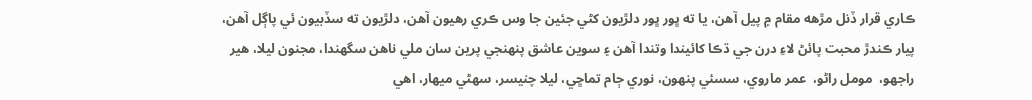ڪاري قرار ڏنل مڙهه مقام ۾ پيل آهن، يا ته ڀور ڀور دلڙيون کڻي جئين جا وس ڪري رهيون آهن، دلڙيون ته سڏبيون ئي پاڳل آهن، پيار ڪندڙ محبت پائڻ لاءِ درن جي ڌڪا کائيندا وتندا آهن ۽ سوين عاشق پنهنجي پرين سان ملي ناهن سگهندا، مجنون ليلا، هير راجهو،  مومل راڻو،  عمر ماروي، سسئي پنهون، نوري ڄام تماڇي، ليلا چنيسر، سهڻي ميهار، اهي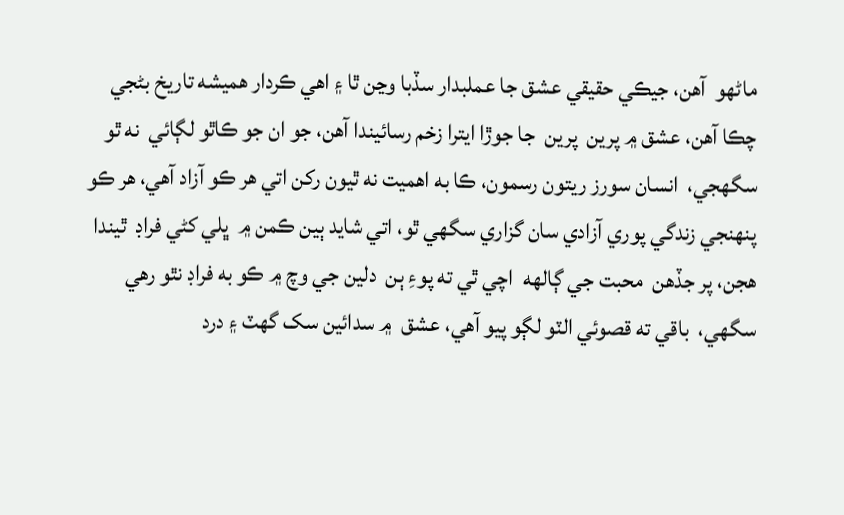ماڻهو  آهن، جيڪي حقيقي عشق جا عملبدار سڏبا وڃن ٿا ۽ اهي ڪردار هميشه تاريخ بڻجي چڪا آهن، عشق ۾ پرين  پرين  جا جوڙا ايترا زخم رسائيندا آهن، جو ان جو ڪاٿو لڳائي  نه ٿو سگهجي،  انسان سورز ريتون رسمون، ڪا به اهميت نه ٿيون رکن اتي هر ڪو آزاد آهي، هر ڪو پنهنجي زندگي پوري آزادي سان گزاري سگهي ٿو، اتي شايد ٻين ڪمن ۾  ڀلي کڻي فراڊ  ٿيندا  هجن، پر جڏهن  محبت جي ڳالهه  اچي ٿي ته پوءِ ٻن  دلين جي وچ ۾ ڪو به فراڊ نٿو رهي  سگهي،  باقي ته قصوئي الٽو لڳو پيو آهي، عشق  ۾ سدائين سک گهٽ ۽ درد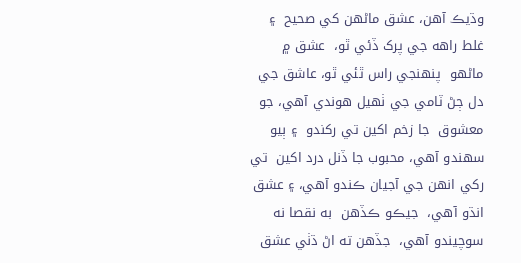وڌيڪ آهن، عشق ماڻهن کي صحيح  ۽ غلط راهه جي پرک ڏئي ٿو،  عشق ۾ ماڻهو  پنهنجي راس ٿئي ٿو، عاشق جي دل ڄڻ ٽامي جي ٺهيل هوندي آهي، جو معشوق  جا زخم اکين تي رکندو  ۽ ٻيو سهندو آهي، محبوب جا ڏنل درد اکين  تي رکي انهن جي آجيان ڪندو آهي، ۽ عشق انڌو آهي،  جيڪو ڪڏهن  به نقصا نه سوچيندو آهي،  جڏهن ته اڻ ڌٺي عشق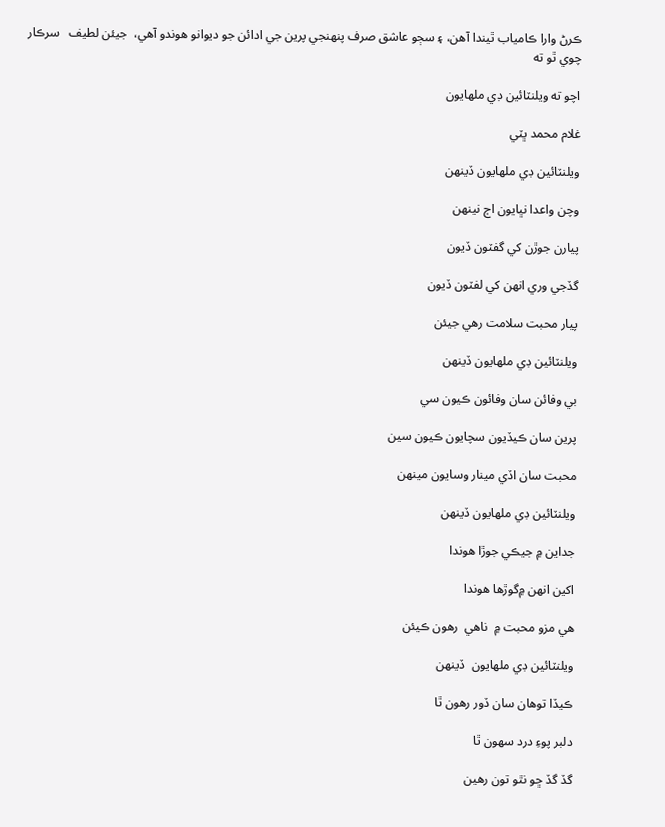ڪرڻ وارا ڪامياب ٿيندا آهن، ۽ سڄو عاشق صرف پنهنجي پرين جي ادائن جو ديوانو هوندو آهي،  جيئن لطيف   سرڪار چوي ٿو ته

اچو ته ويلنٽائين ڊي ملهايون

غلام محمد ڀٽي

ويلنٽائين ڊي ملهايون ڏينهن

وچن واعدا نڀايون اڄ نينهن

پيارن جوڙن کي گفٽون ڏيون

گڏجي وري انهن کي لفٽون ڏيون

پيار محبت سلامت رهي جيئن

ويلنٽائين ڊي ملهايون ڏينهن

بي وفائن سان وفائون ڪيون سي

پرين سان ڪيڏيون سچايون ڪيون سين

محبت سان اڏي مينار وسايون مينهن

ويلنٽائين ڊي ملهايون ڏينهن

جداين ۾ جيڪي جوڙا هوندا

اکين انهن ۾گوڙها هوندا

هي مزو محبت ۾  ناهي  رهون ڪيئن

ويلنٽائين ڊي ملهايون  ڏينهن

ڪيڏا توهان سان ڏور رهون ٿا

دلبر پوءِ درد سهون ٿا

گڏ گڏ ڇو نٿو تون رهين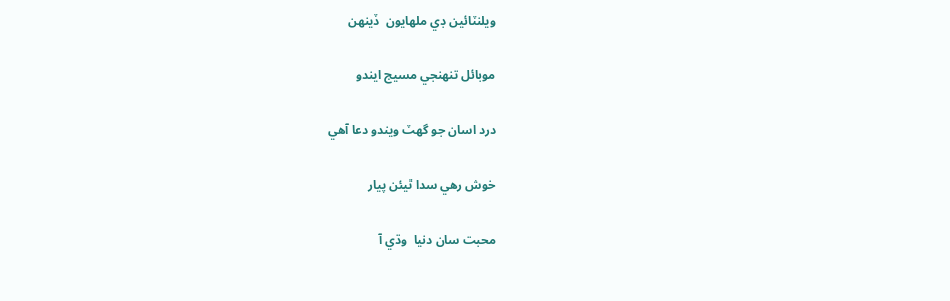ويلنٽائين ڊي ملهايون  ڏينهن

موبائل تنهنجي مسيج ايندو

درد اسان جو گهٽ ويندو دعا آهي

خوش رهي سدا ٿيئن پيار

محبت سان دنيا  وڌي آ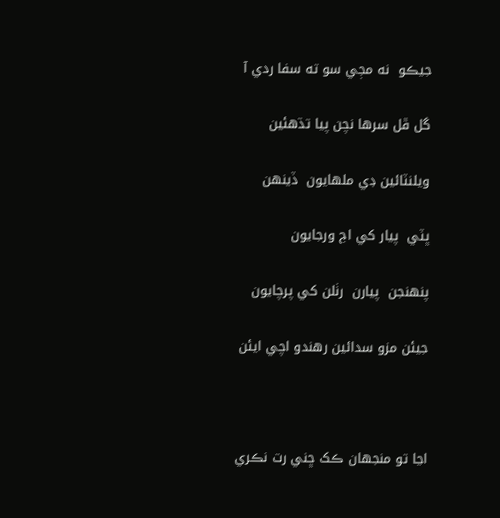جيڪو  نه مڄي سو ته سفا ردي آ

گل ڦل سرها نچن پيا تڌهئين

ويلنٽائين ڊي ملهايون  ڏينهن

ڀٽي  پيار کي اڄ ورجايون

پنهنجن  پيارن  رٺلن کي پرچايون

جيئن مزو سدائين رهندو اچي ايئن



اڃا تو منجهان ڪک ڇني رت نڪري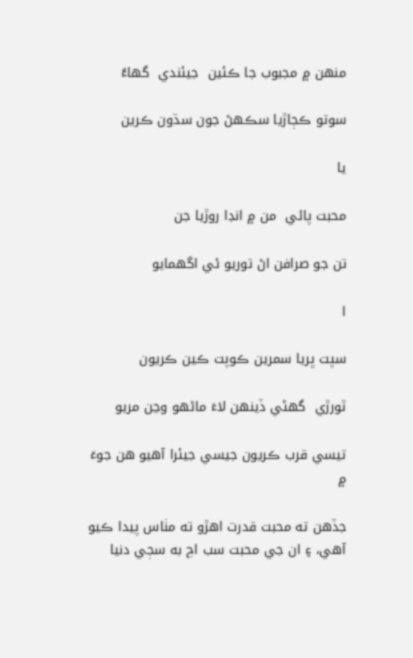منهن ۾ مجبوب جا ڪئين  جيئندي  گهاءُ

سوتو ڪڄاڙيا سڪهڻ جون سڌون ڪرين

يا

محبت پائي  من ۾ انڊا روڙيا جن

تن جو صرافن اڻ توريو ئي اگهمايو

ا

سپت ڀريا سمرين ڪوپت ڪين ڪريون

ٿورڙي  گهڻي ڏينهن لاءَ ماڻهو وڃن مريو

تيسي قرب ڪريون جيسي جيئرا آهيو هن جوءَ ۾

جڏهن ته محبت قدرت اهڙو ته مٺاس پيدا ڪيو آهي، ۽ ان جي محبت سب اڄ به سڄي دنيا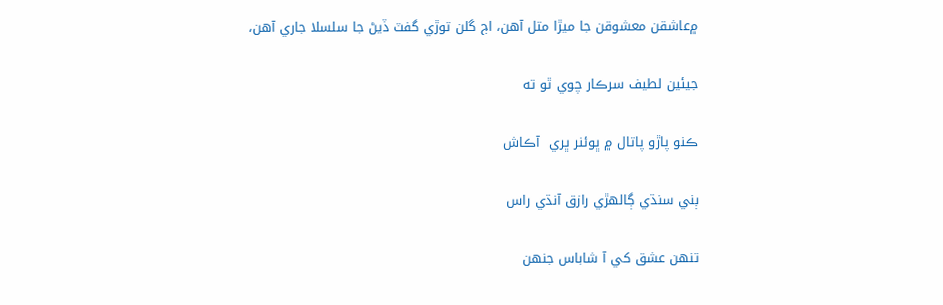۾عاشقن معشوقن جا ميڙا متل آهن، اڄ گلن توڙي گفٽ ڏيڻ جا سلسلا جاري آهن،

جيئين لطيف سرڪار چوي ٿو ته

ڪنو پاڙو پاتال ۾ ڀوئنر ڀري  آڪاش

ٻني سنڌي ڳالهڙي رازق آنڌي راس

تنهن عشق کي آ شاباس جنهن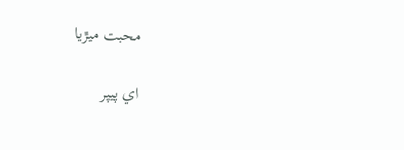محبت ميڙيا

اي پيپر